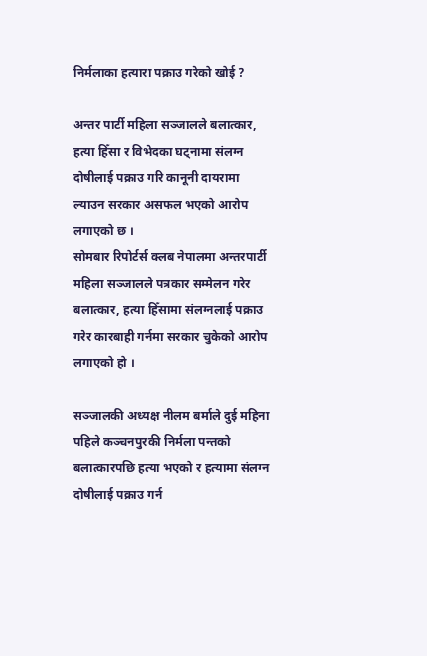निर्मलाका हत्यारा पक्राउ गरेको खोई ?

अन्तर पार्टी महिला सञ्जालले बलात्कार, हत्या हिँसा र विभेदका घट्नामा संलग्न दोषीलाई पक्राउ गरि कानूनी दायरामा ल्याउन सरकार असफल भएको आरोप लगाएको छ ।
सोमबार रिपोर्टर्स क्लब नेपालमा अन्तरपार्टी महिला सञ्जालले पत्रकार सम्मेलन गरेर बलात्कार, हत्या हिँसामा संलग्नलाई पक्राउ गरेर कारबाही गर्नमा सरकार चुकेको आरोप लगाएको हो ।

सञ्जालकी अध्यक्ष नीलम बर्माले दुई महिना पहिले कञ्चनपुरकी निर्मला पन्तको बलात्कारपछि हत्या भएको र हत्यामा संलग्न दोषीलाई पक्राउ गर्न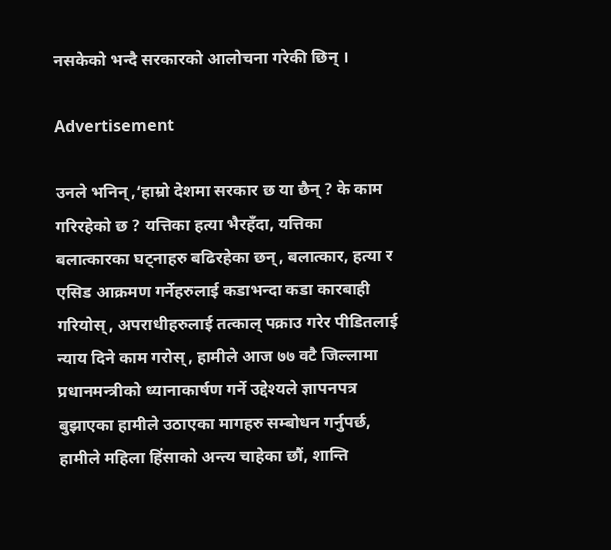नसकेको भन्दै सरकारको आलोचना गरेकी छिन् ।

Advertisement

उनले भनिन्,‘हाम्रो देशमा सरकार छ या छैन् ? के काम गरिरहेको छ ? यत्तिका हत्या भैरहँदा, यत्तिका बलात्कारका घट्नाहरु बढिरहेका छन्, बलात्कार, हत्या र एसिड आक्रमण गर्नेहरुलाई कडाभन्दा कडा कारबाही गरियोस्, अपराधीहरुलाई तत्काल् पक्राउ गरेर पीडितलाई न्याय दिने काम गरोस्, हामीले आज ७७ वटै जिल्लामा प्रधानमन्त्रीको ध्यानाकार्षण गर्ने उद्देश्यले ज्ञापनपत्र बुझाएका हामीले उठाएका मागहरु सम्बोधन गर्नुपर्छ, हामीले महिला हिंसाको अन्त्य चाहेका छौं, शान्ति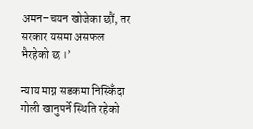अमन–चयन खोजेका छौं, तर सरकार यसमा असफल भैरहेको छ ।’

न्याय माग्न सडकमा निस्किँदा गोली खानुपर्ने स्थिति रहेको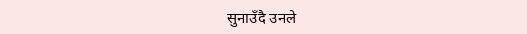सुनाउँदै उनले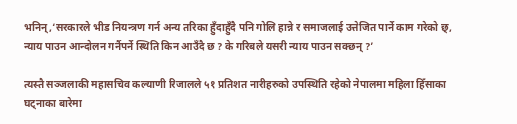भनिन्,‘सरकारले भीड नियन्त्रण गर्न अन्य तरिका हुँदाहुँदै पनि गोलि हान्ने र समाजलाई उत्तेजित पार्ने काम गरेको छ्, न्याय पाउन आन्दोलन गर्नैपर्ने स्थिति किन आउँदै छ ? के गरिबले यसरी न्याय पाउन सक्छन् ?’

त्यस्तै सञ्जलाकी महासचिव कल्याणी रिजालले ५१ प्रतिशत नारीहरुको उपस्थिति रहेको नेपालमा महिला हिँसाका घट्नाका बारेमा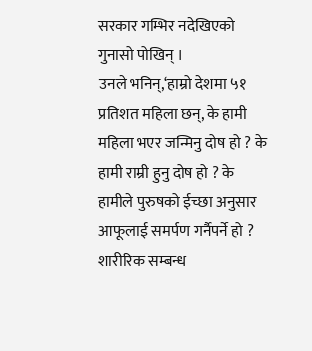सरकार गम्भिर नदेखिएको गुनासो पोखिन् ।
उनले भनिन्,‘हाम्रो देशमा ५१ प्रतिशत महिला छन्, के हामी महिला भएर जन्मिनु दोष हो ? के हामी राम्री हुनु दोष हो ? के हामीले पुरुषको ईच्छा अनुसार आफूलाई समर्पण गर्नैपर्ने हो ? शारीरिक सम्बन्ध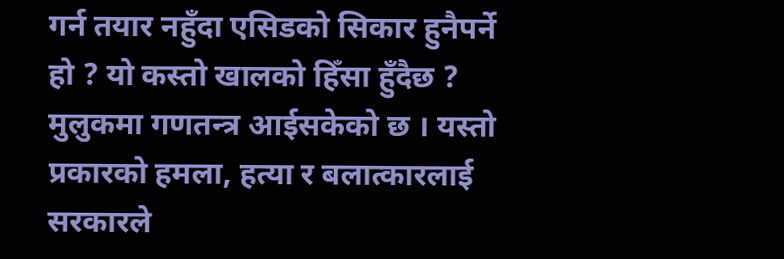गर्न तयार नहुँदा एसिडको सिकार हुनैपर्ने हो ? यो कस्तो खालको हिँसा हुँदैछ ? मुलुकमा गणतन्त्र आईसकेको छ । यस्तो प्रकारको हमला, हत्या र बलात्कारलाई सरकारले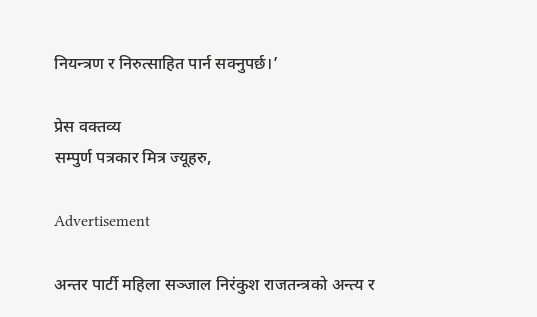नियन्त्रण र निरुत्साहित पार्न सक्नुपर्छ।’

प्रेस वक्तव्य
सम्पुर्ण पत्रकार मित्र ज्यूहरु,

Advertisement

अन्तर पार्टी महिला सञ्जाल निरंकुश राजतन्त्रको अन्त्य र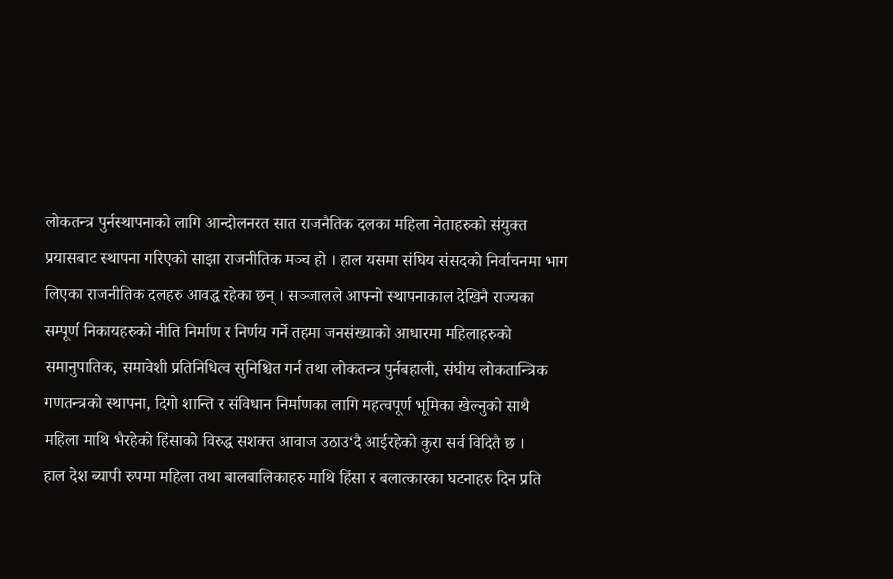लोकतन्त्र पुर्नस्थापनाको लागि आन्दोलनरत सात राजनैतिक दलका महिला नेताहरुको संयुक्त प्रयासबाट स्थापना गरिएको साझा राजनीतिक मञ्च हो । हाल यसमा संघिय संसदको निर्वाचनमा भाग लिएका राजनीतिक दलहरु आवद्ध रहेका छन् । सञ्जालले आफ्नो स्थापनाकाल देखिनै राज्यका सम्पूर्ण निकायहरुको नीति निर्माण र निर्णय गर्ने तहमा जनसंख्याको आधारमा महिलाहरुको समानुपातिक, समावेशी प्रतिनिधित्व सुनिश्चित गर्न तथा लोकतन्त्र पुर्नबहाली, संघीय लोकतान्त्रिक गणतन्त्रको स्थापना, दिगो शान्ति र संविधान निर्माणका लागि महत्वपूर्ण भूमिका खेल्नुको साथै महिला माथि भैरहेको हिंसाको विरुद्ध सशक्त आवाज उठाउ‘दै आईरहेको कुरा सर्व विदितै छ ।
हाल देश ब्यापी रुपमा महिला तथा बालबालिकाहरु माथि हिंसा र बलात्कारका घटनाहरु दिन प्रति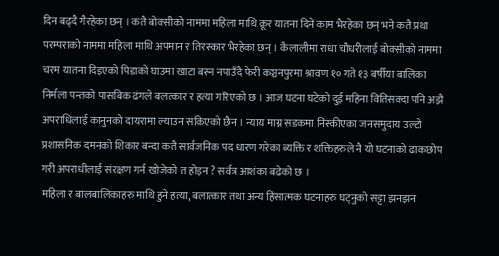दिन बढ्दै गैरहेका छन् । कतै बोक्सीको नाममा महिला माथि क्रूर यातना दिने काम भैरहेका छन् भने कतै प्रथा परम्पराको नाममा महिला माथि अपमान र तिरस्कार भैरहेका छन् । कैलालीमा राधा चौधरीलाई बोक्सीको नाममा चरम यातना दिइएको पिडाको घाउमा खाटा बस्न नपाउँदै फेरी कञ्चनपुरमा श्रावण १० गते १३ बर्षीया बालिका निर्मला पन्तको पासबिक ढंगले बलत्कार र हत्या गरिएको छ । आज घटना घटेको दुई महिना वितिसक्दा पनि अझै अपराधिलाई कानुनको दायरामा ल्याउन सकिएको छैन । न्याय माग्न सडकमा निस्कीएका जनसमुदाय उल्टो प्रशासनिक दमनको शिकार बन्दा कतै सार्वजनिक पद धारण गरेका ब्यक्ति र शक्तिहरुले नै यो घटनाको ढाकछोप गरी अपराधीलाई संरक्षण गर्न खोजेको त होइन ? सर्वत्र आशंका बढेको छ ।
महिला र बालबालिकाहरु माथि हुने हत्या, बलात्कार तथा अन्य हिंसात्मक घटनाहरु घट्नुको सट्टा झनझन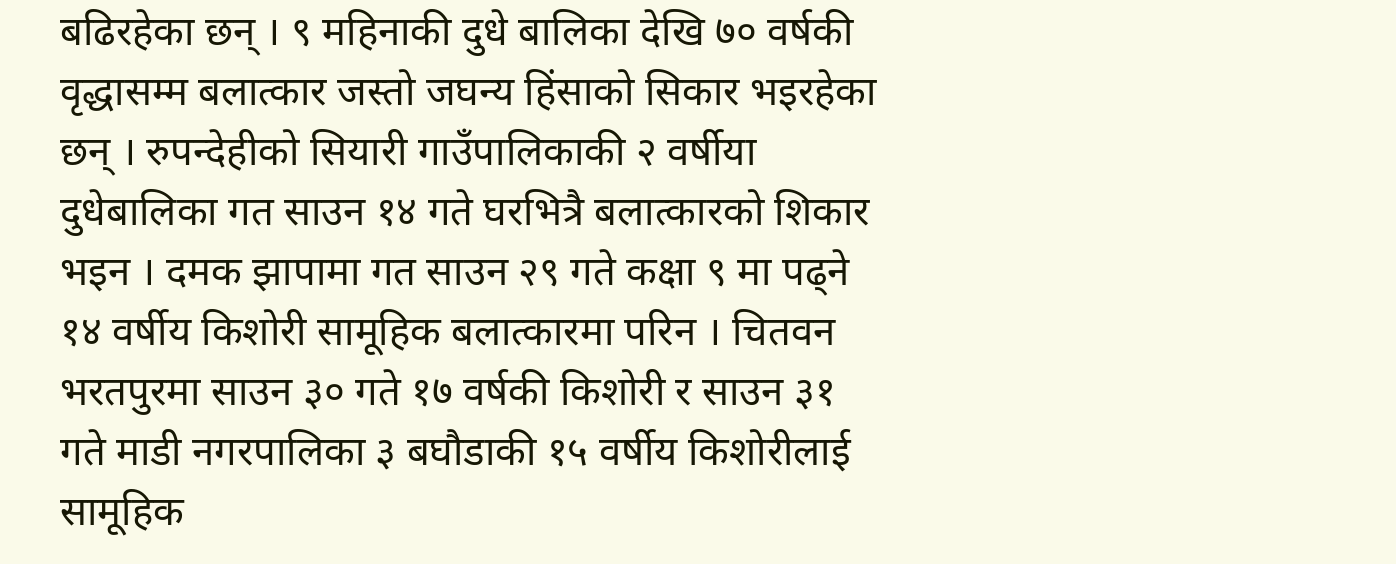बढिरहेका छन् । ९ महिनाकी दुधे बालिका देखि ७० वर्षकी वृद्धासम्म बलात्कार जस्तो जघन्य हिंसाको सिकार भइरहेका छन् । रुपन्देहीको सियारी गाउँपालिकाकी २ वर्षीया दुधेबालिका गत साउन १४ गते घरभित्रै बलात्कारको शिकार भइन । दमक झापामा गत साउन २९ गते कक्षा ९ मा पढ्ने १४ वर्षीय किशोरी सामूहिक बलात्कारमा परिन । चितवन भरतपुरमा साउन ३० गते १७ वर्षकी किशोरी र साउन ३१ गते माडी नगरपालिका ३ बघौडाकी १५ वर्षीय किशोरीलाई सामूहिक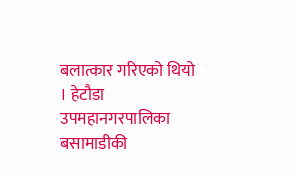बलात्कार गरिएको थियो । हेटौडा उपमहानगरपालिका बसामाडीकी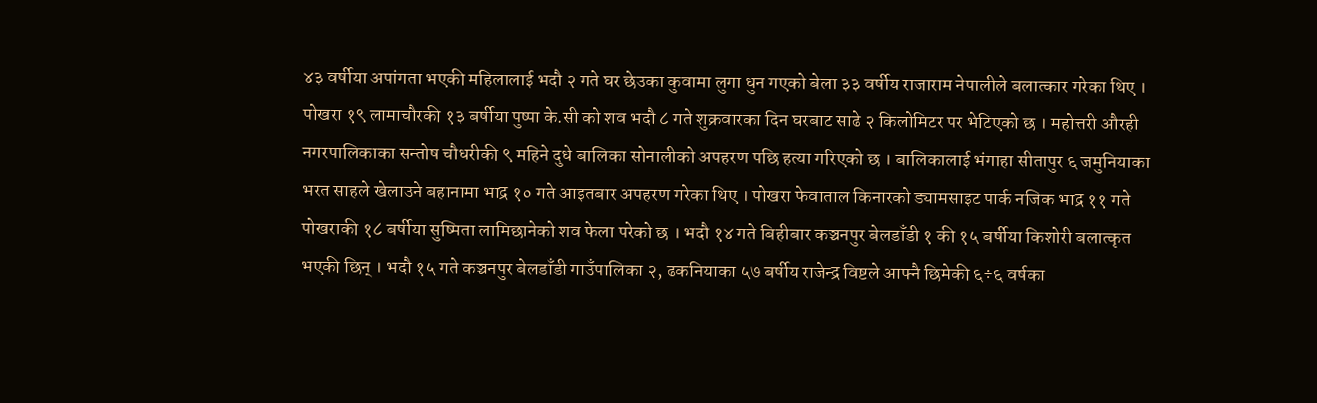४३ वर्षीया अपांगता भएकी महिलालाई भदौ २ गते घर छेउका कुवामा लुगा धुन गएको बेला ३३ वर्षीय राजाराम नेपालीले बलात्कार गरेका थिए । पोखरा १९ लामाचौरकी १३ बर्षीया पुष्पा के.सी को शव भदौ ८ गते शुक्रवारका दिन घरबाट साढे २ किलोमिटर पर भेटिएको छ । महोत्तरी औरही नगरपालिकाका सन्तोष चौधरीकी ९ महिने दुधे बालिका सोनालीको अपहरण पछि हत्या गरिएको छ । बालिकालाई भंगाहा सीतापुर ६ जमुनियाका भरत साहले खेलाउने बहानामा भाद्र १० गते आइतबार अपहरण गरेका थिए । पोखरा फेवाताल किनारको ड्यामसाइट पार्क नजिक भाद्र ११ गते पोखराकी १८ बर्षीया सुष्मिता लामिछानेको शव फेला परेको छ । भदौ १४ गते बिहीबार कञ्चनपुर बेलडाँडी १ की १५ बर्षीया किशोरी बलात्कृत भएकी छिन् । भदौ १५ गते कञ्चनपुर बेलडाँडी गाउँपालिका २, ढकनियाका ५७ बर्षीय राजेन्द्र विष्टले आफ्नै छिमेकी ६÷६ वर्षका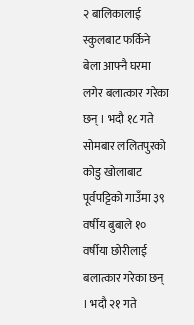२ बालिकालाई स्कुलबाट फर्किने बेला आफ्नै घरमा लगेर बलात्कार गरेका छन् । भदौ १८ गते सोमबार ललितपुरको कोडु खोलाबाट पूर्वपट्टिको गाउँमा ३९ वर्षीय बुबाले १० वर्षीया छोरीलाई बलात्कार गरेका छन् । भदौ २१ गते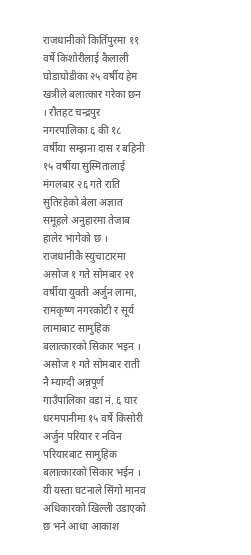राजधानीको किर्तिपुरमा ११ वर्षे किशोरीलाई कैलाली घोडाघोडीका २५ वर्षीय हेम खत्रीले बलात्कार गरेका छन । रौतहट चन्द्रपुर नगरपालिका ६ की १८ वर्षीया सम्झना दास र बहिनी १५ वर्षीया सुस्मितालाई मंगलबार २६ गते राति सुतिरहेको बेला अज्ञात समूहले अनुहारमा तेजाब हालेर भागेको छ । राजधानीकै स्युचाटारमा असोज १ गते सोमबार २१ वर्षीया युवती अर्जुन लामा, रामकृष्ण नगरकोटी र सूर्य लामाबाट सामुहिक बलात्कारको सिकार भइन । असोज १ गते सोमबार राती नै म्याग्दी अन्नपूर्ण गाउँपालिका वडा नं. ६ घार धरमपानीमा १५ वर्षे किसोरी अर्जुन परियार र नविन परियारबाट सामुहिक बलात्कारको सिकार भईन । यी यस्ता घटनाले सिंगो मानव अधिकारको खिल्ली उडाएको छ भने आधा आकाश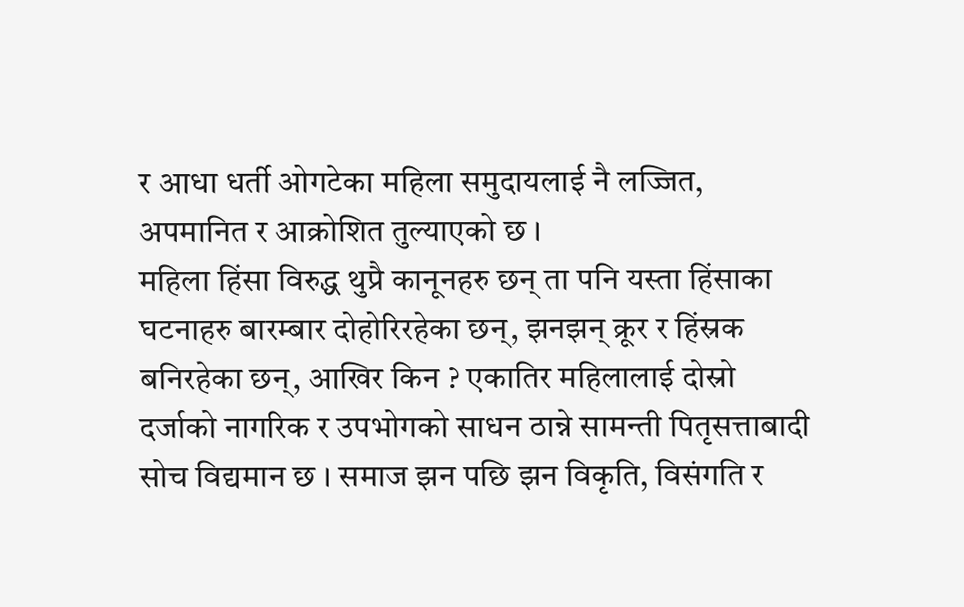र आधा धर्ती ओगटेका महिला समुदायलाई नै लज्जित, अपमानित र आक्रोशित तुल्याएको छ ।
महिला हिंसा विरुद्ध थुप्रै कानूनहरु छन् ता पनि यस्ता हिंसाका घटनाहरु बारम्बार दोहोरिरहेका छन्, झनझन् क्रूर र हिंस्रक बनिरहेका छन्, आखिर किन ? एकातिर महिलालाई दोस्रो दर्जाको नागरिक र उपभोगको साधन ठान्ने सामन्ती पितृसत्ताबादी सोच विद्यमान छ । समाज झन पछि झन विकृति, विसंगति र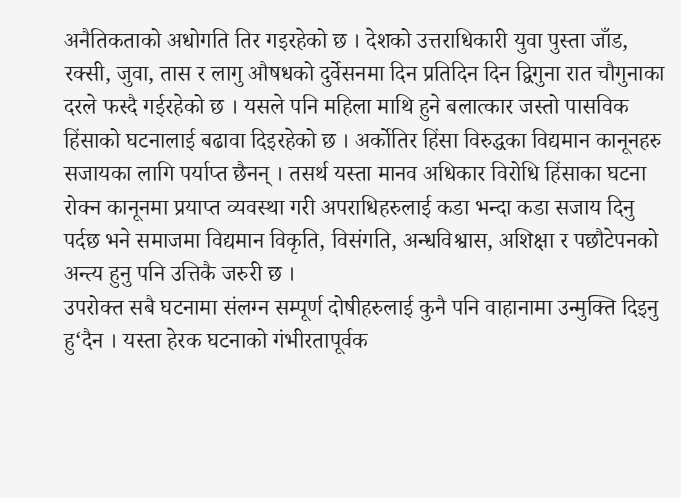अनैतिकताको अधोगति तिर गइरहेको छ । देशको उत्तराधिकारी युवा पुस्ता जाँड, रक्सी, जुवा, तास र लागु औषधको दुर्वेसनमा दिन प्रतिदिन दिन द्विगुना रात चौगुनाका दरले फस्दै गईरहेको छ । यसले पनि महिला माथि हुने बलात्कार जस्तो पासविक हिंसाको घटनालाई बढावा दिइरहेको छ । अर्कोतिर हिंसा विरुद्धका विद्यमान कानूनहरु सजायका लागि पर्याप्त छैनन् । तसर्थ यस्ता मानव अधिकार विरोधि हिंसाका घटना रोक्न कानूनमा प्रयाप्त व्यवस्था गरी अपराधिहरुलाई कडा भन्दा कडा सजाय दिनु पर्दछ भने समाजमा विद्यमान विकृति, विसंगति, अन्धविश्वास, अशिक्षा र पछौटेपनको अन्त्य हुनु पनि उत्तिकै जरुरी छ ।
उपरोक्त सबै घटनामा संलग्न सम्पूर्ण दोषीहरुलाई कुनै पनि वाहानामा उन्मुक्ति दिइनु हु‘दैन । यस्ता हेरक घटनाको गंभीरतापूर्वक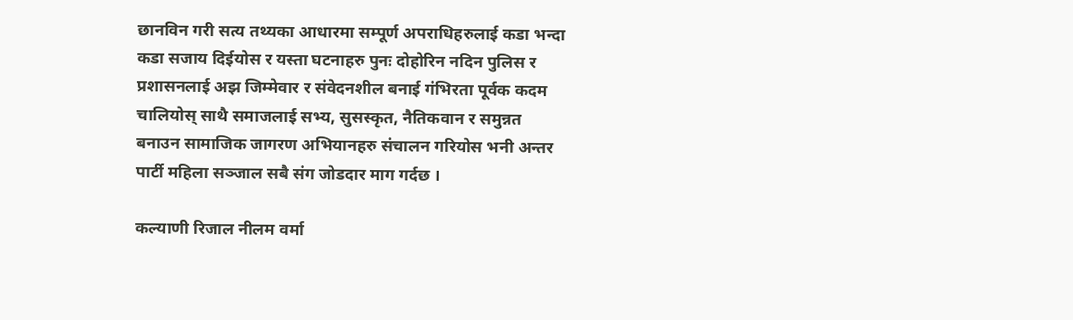छानविन गरी सत्य तथ्यका आधारमा सम्पूर्ण अपराधिहरुलाई कडा भन्दा कडा सजाय दिईयोस र यस्ता घटनाहरु पुनः दोहोरिन नदिन पुलिस र प्रशासनलाई अझ जिम्मेवार र संवेदनशील बनाई गंभिरता पूर्वक कदम चालियोस् साथै समाजलाई सभ्य, सुसस्कृत, नैतिकवान र समुन्नत बनाउन सामाजिक जागरण अभियानहरु संचालन गरियोस भनी अन्तर पार्टी महिला सञ्जाल सबै संग जोडदार माग गर्दछ ।

कल्याणी रिजाल नीलम वर्मा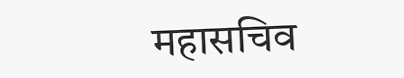महासचिव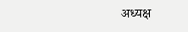अध्यक्ष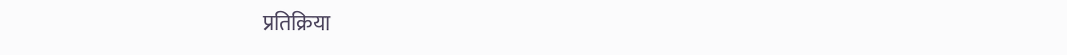प्रतिक्रिया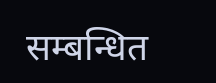सम्बन्धित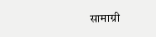सामाग्री